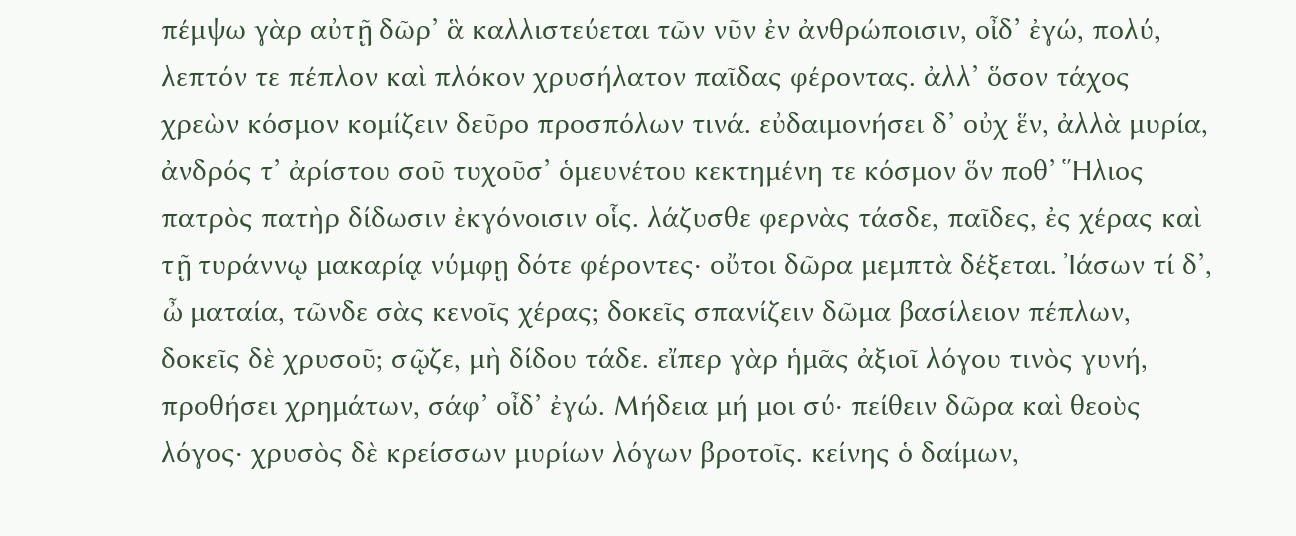πέμψω γὰρ αὐτῇ δῶρ’ ἃ καλλιστεύεται τῶν νῦν ἐν ἀνθρώποισιν, οἶδ’ ἐγώ, πολύ, λεπτόν τε πέπλον καὶ πλόκον χρυσήλατον παῖδας φέροντας. ἀλλ’ ὅσον τάχος χρεὼν κόσμον κομίζειν δεῦρο προσπόλων τινά. εὐδαιμονήσει δ’ οὐχ ἕν, ἀλλὰ μυρία, ἀνδρός τ’ ἀρίστου σοῦ τυχοῦσ’ ὁμευνέτου κεκτημένη τε κόσμον ὅν ποθ’ Ἥλιος πατρὸς πατὴρ δίδωσιν ἐκγόνοισιν οἷς. λάζυσθε φερνὰς τάσδε, παῖδες, ἐς χέρας καὶ τῇ τυράννῳ μακαρίᾳ νύμφῃ δότε φέροντες· οὔτοι δῶρα μεμπτὰ δέξεται. Ἰάσων τί δ’, ὦ ματαία, τῶνδε σὰς κενοῖς χέρας; δοκεῖς σπανίζειν δῶμα βασίλειον πέπλων, δοκεῖς δὲ χρυσοῦ; σῷζε, μὴ δίδου τάδε. εἴπερ γὰρ ἡμᾶς ἀξιοῖ λόγου τινὸς γυνή, προθήσει χρημάτων, σάφ’ οἶδ’ ἐγώ. Μήδεια μή μοι σύ· πείθειν δῶρα καὶ θεοὺς λόγος· χρυσὸς δὲ κρείσσων μυρίων λόγων βροτοῖς. κείνης ὁ δαίμων,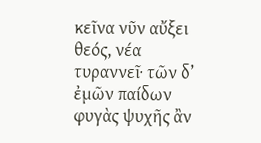κεῖνα νῦν αὔξει θεός, νέα τυραννεῖ· τῶν δ’ ἐμῶν παίδων φυγὰς ψυχῆς ἂν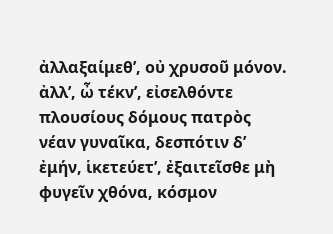ἀλλαξαίμεθ’, οὐ χρυσοῦ μόνον. ἀλλ’, ὦ τέκν’, εἰσελθόντε πλουσίους δόμους πατρὸς νέαν γυναῖκα, δεσπότιν δ’ ἐμήν, ἱκετεύετ’, ἐξαιτεῖσθε μὴ φυγεῖν χθόνα, κόσμον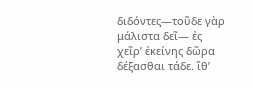διδόντες—τοῦδε γὰρ μάλιστα δεῖ— ἐς χεῖρ’ ἐκείνης δῶρα δέξασθαι τάδε. ἴθ’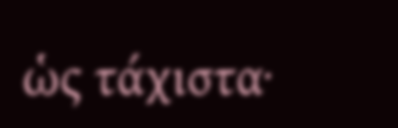ὡς τάχιστα·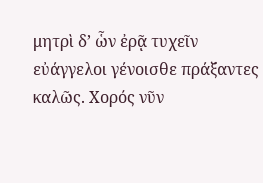μητρὶ δ’ ὧν ἐρᾷ τυχεῖν εὐάγγελοι γένοισθε πράξαντες καλῶς. Χορός νῦν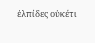ἐλπίδες οὐκέτι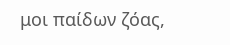μοι παίδων ζόας,